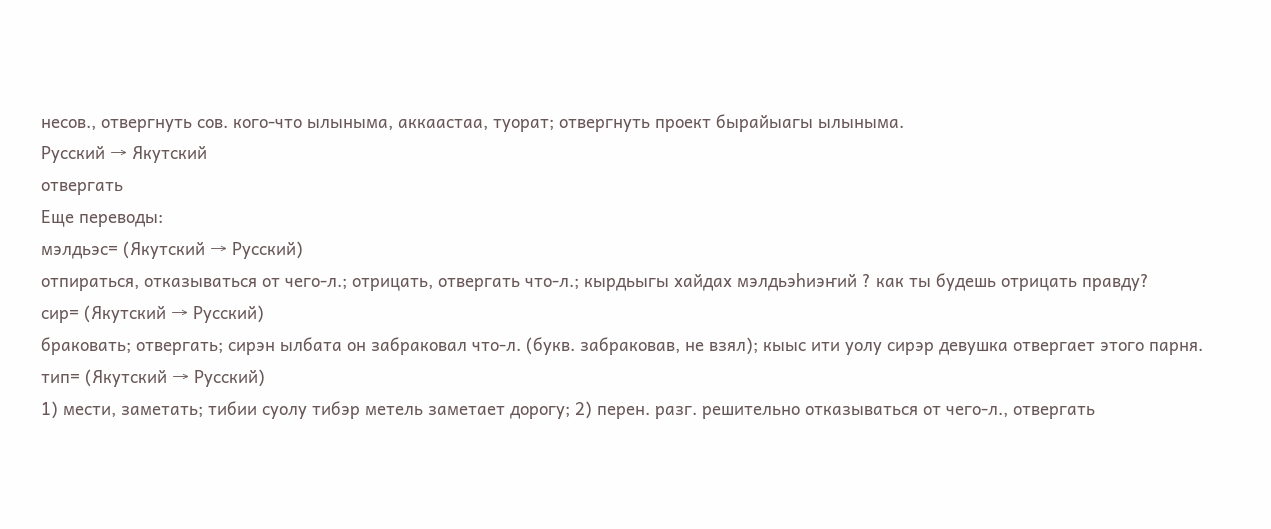несов., отвергнуть сов. кого-что ылыныма, аккаастаа, туорат; отвергнуть проект бырайыагы ылыныма.
Русский → Якутский
отвергать
Еще переводы:
мэлдьэс= (Якутский → Русский)
отпираться, отказываться от чего-л.; отрицать, отвергать что-л.; кырдьыгы хайдах мэлдьэһиэҥий ? как ты будешь отрицать правду?
сир= (Якутский → Русский)
браковать; отвергать; сирэн ылбата он забраковал что-л. (букв. забраковав, не взял); кыыс ити уолу сирэр девушка отвергает этого парня.
тип= (Якутский → Русский)
1) мести, заметать; тибии суолу тибэр метель заметает дорогу; 2) перен. разг. решительно отказываться от чего-л., отвергать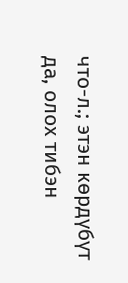что-л.; этэн көрдүбүт да, олох тибэн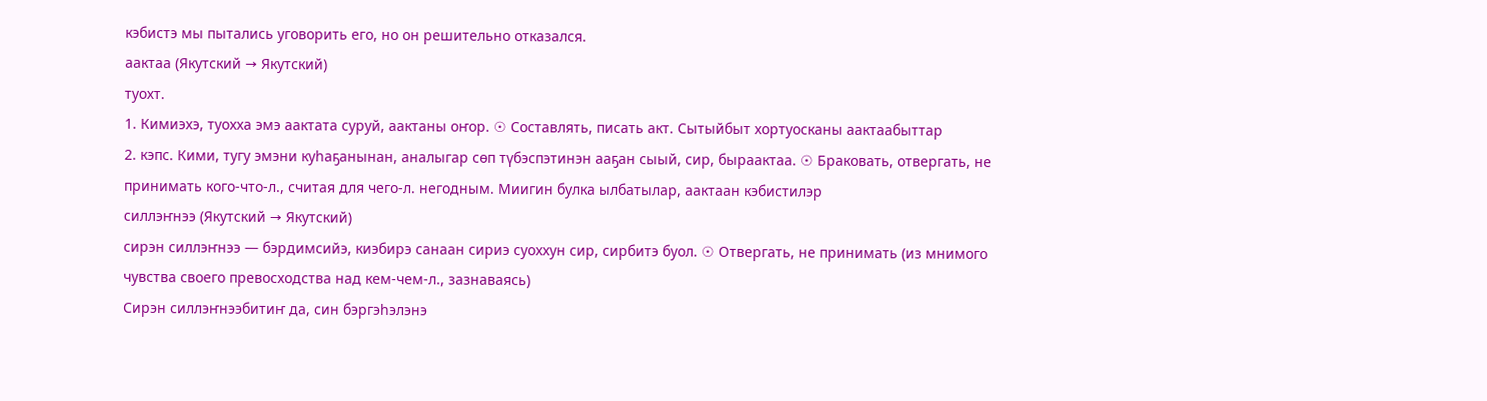кэбистэ мы пытались уговорить его, но он решительно отказался.
аактаа (Якутский → Якутский)
туохт.
1. Кимиэхэ, туохха эмэ аактата суруй, аактаны оҥор. ☉ Составлять, писать акт. Сытыйбыт хортуосканы аактаабыттар
2. кэпс. Кими, тугу эмэни куһаҕанынан, аналыгар сөп түбэспэтинэн ааҕан сыый, сир, быраактаа. ☉ Браковать, отвергать, не принимать кого-что-л., считая для чего-л. негодным. Миигин булка ылбатылар, аактаан кэбистилэр
силлэҥнээ (Якутский → Якутский)
сирэн силлэҥнээ — бэрдимсийэ, киэбирэ санаан сириэ суоххун сир, сирбитэ буол. ☉ Отвергать, не принимать (из мнимого чувства своего превосходства над кем-чем-л., зазнаваясь)
Сирэн силлэҥнээбитиҥ да, син бэргэһэлэнэ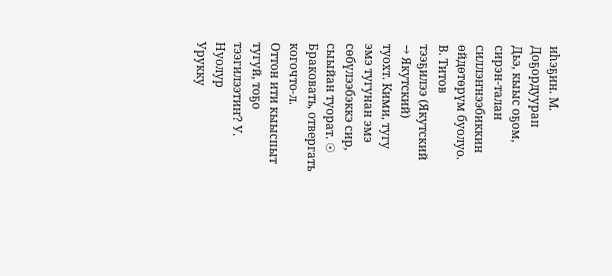иһэҕин. М. Доҕордуурап
Дьэ, кыыс оҕом, сирэн-талан силлэҥнээбиккин өйдөтөрүм буолуо. В. Титов
тээҕилээ (Якутский → Якутский)
туохт. Кими, тугу эмэ тугунан эмэ сөбүлээбэккэ сир, сыыйан туорат. ☉ Браковать, отвергать когочто-л.
Оттон ити кыыспыт тугуй, тоҕо тээгилээтиҥ? У. Нуолур
Урукку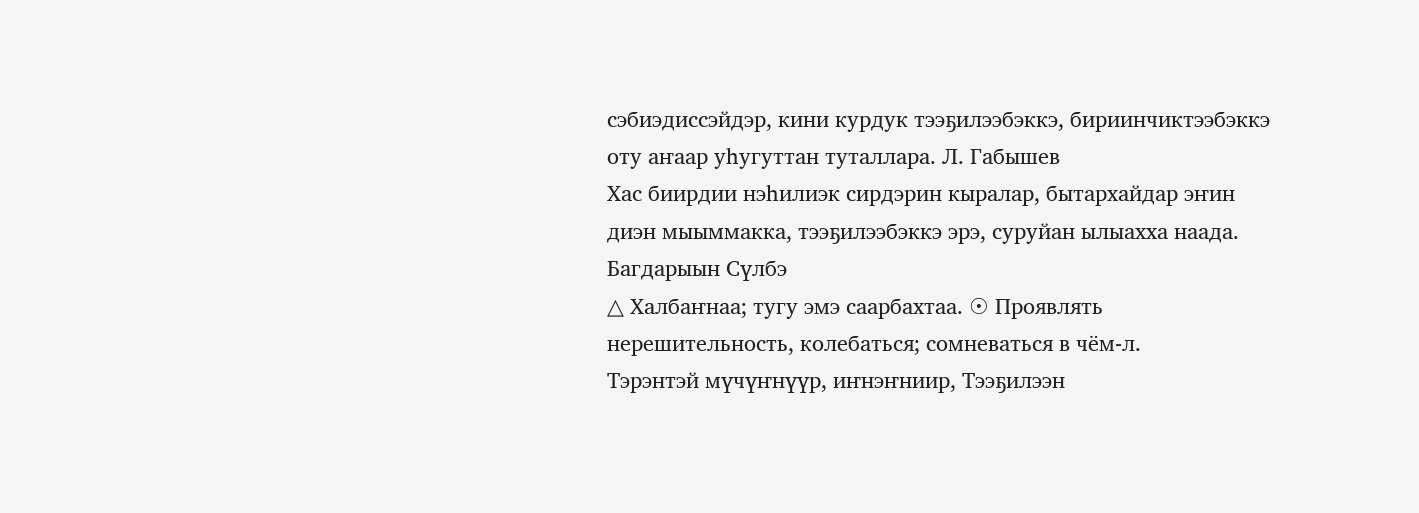сэбиэдиссэйдэр, кини курдук тээҕилээбэккэ, бириинчиктээбэккэ оту аҥаар уһугуттан туталлара. Л. Габышев
Хас биирдии нэһилиэк сирдэрин кыралар, бытархайдар эҥин диэн мыыммакка, тээҕилээбэккэ эрэ, суруйан ылыахха наада. Багдарыын Сүлбэ
△ Халбаҥнаа; тугу эмэ саарбахтаа. ☉ Проявлять нерешительность, колебаться; сомневаться в чём-л.
Тэрэнтэй мүчүҥнүүр, иҥнэҥниир, Тээҕилээн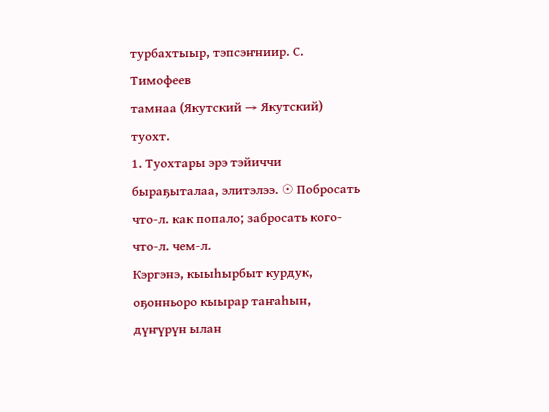турбахтыыр, тэпсэҥниир. С. Тимофеев
тамнаа (Якутский → Якутский)
туохт.
1. Туохтары эрэ тэйиччи быраҕыталаа, элитэлээ. ☉ Побросать что-л. как попало; забросать кого-что-л. чем-л.
Кэргэнэ, кыыһырбыт курдук, оҕонньоро кыырар таҥаһын, дүҥүрүн ылан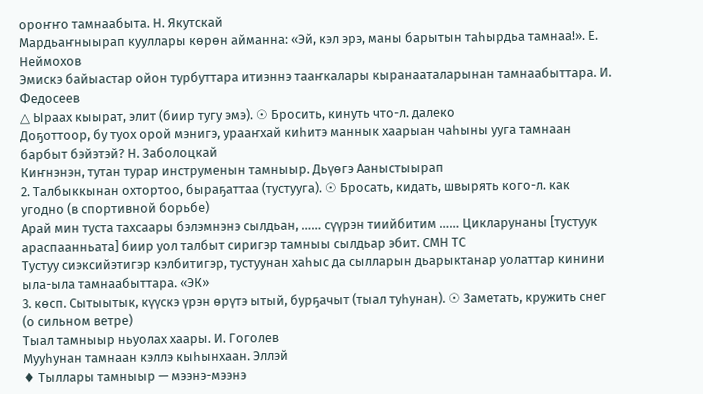ороҥҥо тамнаабыта. Н. Якутскай
Мардьаҥныырап кууллары көрөн айманна: «Эй, кэл эрэ, маны барытын таһырдьа тамнаа!». Е. Неймохов
Эмискэ байыастар ойон турбуттара итиэннэ тааҥкалары кыранааталарынан тамнаабыттара. И. Федосеев
△ Ыраах кыырат, элит (биир тугу эмэ). ☉ Бросить, кинуть что-л. далеко
Доҕоттоор, бу туох орой мэнигэ, урааҥхай киһитэ маннык хаарыан чаһыны ууга тамнаан барбыт бэйэтэй? Н. Заболоцкай
Киҥнэнэн, тутан турар инструменын тамныыр. Дьүөгэ Ааныстыырап
2. Талбыккынан охтортоо, быраҕаттаа (тустууга). ☉ Бросать, кидать, швырять кого-л. как угодно (в спортивной борьбе)
Арай мин туста тахсаары бэлэмнэнэ сылдьан, …… сүүрэн тиийбитим …… Цикларунаны [тустуук араспаанньата] биир уол талбыт сиригэр тамныы сылдьар эбит. СМН ТС
Тустуу сиэксийэтигэр кэлбитигэр, тустуунан хаһыс да сылларын дьарыктанар уолаттар кинини ыла-ыла тамнаабыттара. «ЭК»
3. көсп. Сытыытык, күүскэ үрэн өрүтэ ытый, бурҕачыт (тыал туһунан). ☉ Заметать, кружить снег (о сильном ветре)
Тыал тамныыр ньуолах хаары. И. Гоголев
Мууһунан тамнаан кэллэ кыһынхаан. Эллэй
♦ Тыллары тамныыр — мээнэ-мээнэ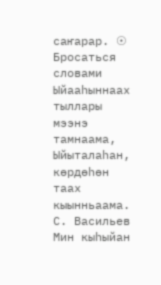саҥарар. ☉ Бросаться словами
Ыйааһыннаах тыллары мээнэ тамнаама, Ыйыталаһан, көрдөһөн таах кыынньаама. С. Васильев
Мин кыһыйан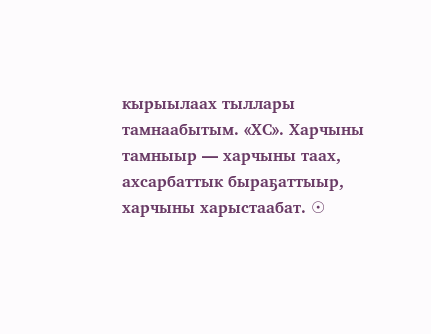кырыылаах тыллары тамнаабытым. «ХС». Харчыны тамныыр — харчыны таах, ахсарбаттык быраҕаттыыр, харчыны харыстаабат. ☉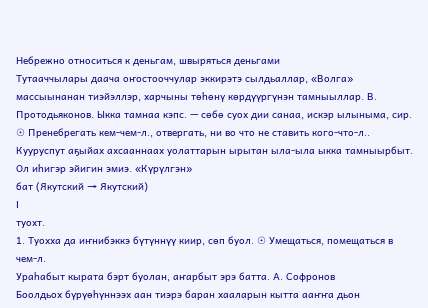Небрежно относиться к деньгам, швыряться деньгами
Тутааччылары даача оҥостооччулар эккирэтэ сылдьаллар, «Волга» массыынанан тиэйэллэр, харчыны төһөнү көрдүүргүнэн тамныыллар. В. Протодьяконов. Ыкка тамнаа кэпс. — сөбө суох дии санаа, искэр ылыныма, сир. ☉ Пренебрегать кем-чем-л., отвергать, ни во что не ставить кого-что-л.. Кууруспут аҕыйах ахсааннаах уолаттарын ырытан ыла-ыла ыкка тамныырбыт. Ол иһигэр эйигин эмиэ. «Күрүлгэн»
бат (Якутский → Якутский)
I
туохт.
1. Туохха да иҥнибэккэ бүтүннүү киир, сөп буол. ☉ Умещаться, помещаться в чем-л.
Ураһабыт кырата бэрт буолан, аҥарбыт эрэ батта. А. Софронов
Боолдьох бүрүөһүннээх аан тиэрэ баран хааларын кытта ааҥҥа дьон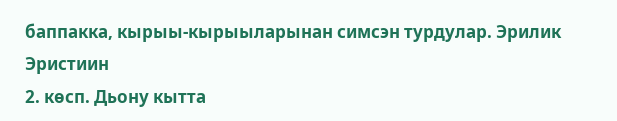баппакка, кырыы-кырыыларынан симсэн турдулар. Эрилик Эристиин
2. көсп. Дьону кытта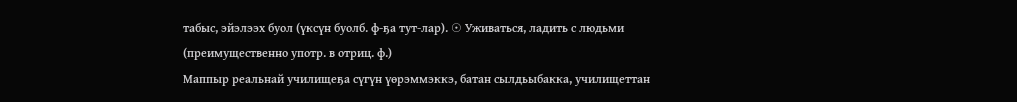табыс, эйэлээх буол (үксүн буолб. ф-ҕа тут-лар). ☉ Уживаться, ладить с людьми (преимущественно употр. в отриц. ф.)
Маппыр реальнай училищеҕа сүгүн үөрэммэккэ, батан сылдьыбакка, училищеттан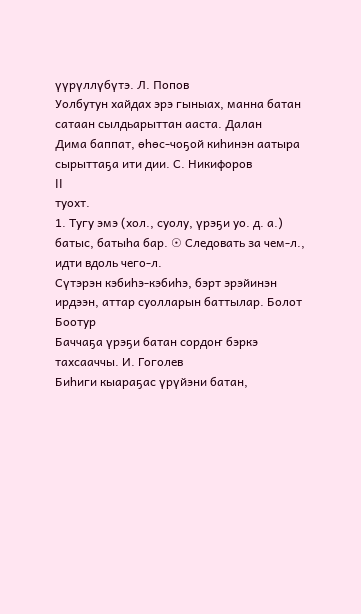үүрүллүбүтэ. Л. Попов
Уолбутун хайдах эрэ гыныах, манна батан сатаан сылдьарыттан ааста. Далан
Дима баппат, өһөс-чоҕой киһинэн аатыра сырыттаҕа ити дии. С. Никифоров
II
туохт.
1. Тугу эмэ (хол., суолу, үрэҕи уо. д. а.) батыс, батыһа бар. ☉ Следовать за чем-л., идти вдоль чего-л.
Сүтэрэн кэбиһэ-кэбиһэ, бэрт эрэйинэн ирдээн, аттар суолларын баттылар. Болот Боотур
Баччаҕа үрэҕи батан сордоҥ бэркэ тахсааччы. И. Гоголев
Биһиги кыараҕас үрүйэни батан,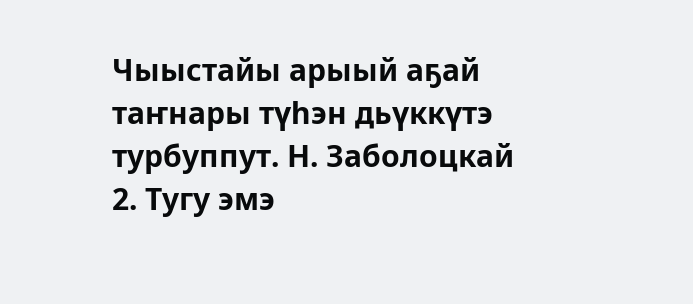Чыыстайы арыый аҕай таҥнары түһэн дьүккүтэ турбуппут. Н. Заболоцкай
2. Тугу эмэ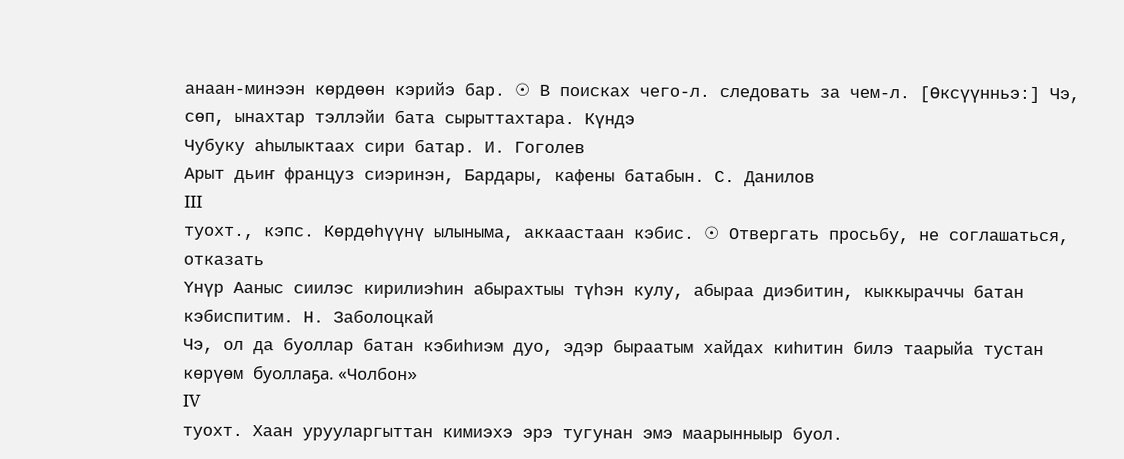анаан-минээн көрдөөн кэрийэ бар. ☉ В поисках чего-л. следовать за чем-л. [Өксүүнньэ:] Чэ, сөп, ынахтар тэллэйи бата сырыттахтара. Күндэ
Чубуку аһылыктаах сири батар. И. Гоголев
Арыт дьиҥ француз сиэринэн, Бардары, кафены батабын. С. Данилов
III
туохт., кэпс. Көрдөһүүнү ылыныма, аккаастаан кэбис. ☉ Отвергать просьбу, не соглашаться, отказать
Үнүр Ааныс сиилэс кирилиэһин абырахтыы түһэн кулу, абыраа диэбитин, кыккыраччы батан кэбиспитим. Н. Заболоцкай
Чэ, ол да буоллар батан кэбиһиэм дуо, эдэр быраатым хайдах киһитин билэ таарыйа тустан көрүөм буоллаҕа. «Чолбон»
IV
туохт. Хаан урууларгыттан кимиэхэ эрэ тугунан эмэ маарынныыр буол.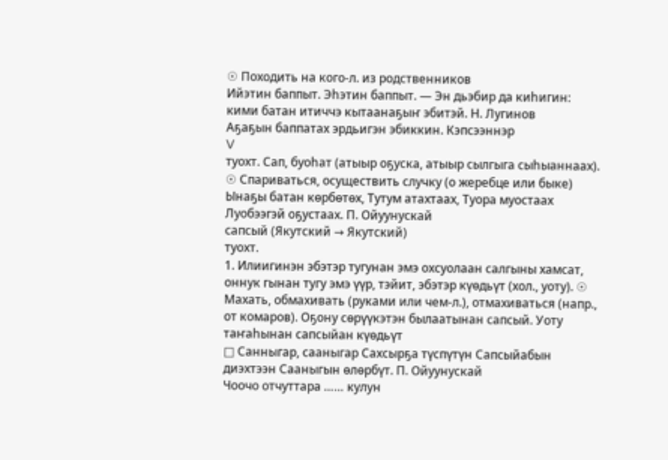☉ Походить на кого-л. из родственников
Ийэтин баппыт. Эһэтин баппыт. — Эн дьэбир да киһигин: кими батан итиччэ кытаанаҕыҥ эбитэй. Н. Лугинов
Аҕаҕын баппатах эрдьигэн эбиккин. Кэпсээннэр
V
туохт. Сап, буоһат (атыыр оҕуска, атыыр сылгыга сыһыаннаах). ☉ Спариваться, осуществить случку (о жеребце или быке)
Ынаҕы батан көрбөтөх, Тутум атахтаах, Туора муостаах Луобээгэй оҕустаах. П. Ойуунускай
сапсый (Якутский → Якутский)
туохт.
1. Илиигинэн эбэтэр тугунан эмэ охсуолаан салгыны хамсат, оннук гынан тугу эмэ үүр, тэйит, эбэтэр күөдьүт (хол., уоту). ☉ Махать, обмахивать (руками или чем-л.), отмахиваться (напр., от комаров). Оҕону сөрүүкэтэн былаатынан сапсый. Уоту таҥаһынан сапсыйан күөдьүт
□ Санныгар, сааныгар Сахсырҕа түспүтүн Сапсыйабын диэхтээн Сааныгын өлөрбүт. П. Ойуунускай
Чоочо отчуттара …… кулун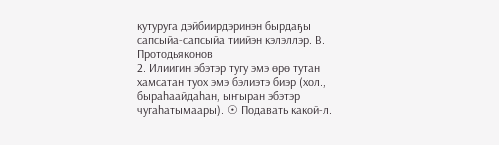кутуруга дэйбиирдэринэн бырдаҕы сапсыйа-сапсыйа тиийэн кэлэллэр. В. Протодьяконов
2. Илиигин эбэтэр тугу эмэ өрө тутан хамсатан туох эмэ бэлиэтэ биэр (хол., быраһаайдаһан, ыҥыран эбэтэр чугаһатымаары). ☉ Подавать какой-л.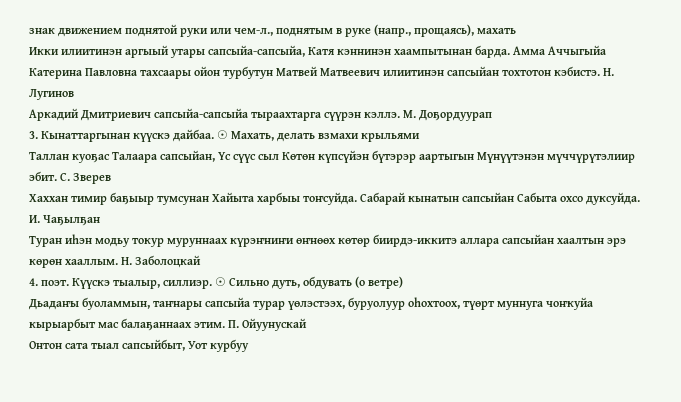знак движением поднятой руки или чем-л., поднятым в руке (напр., прощаясь), махать
Икки илиитинэн аргыый утары сапсыйа-сапсыйа, Катя кэннинэн хаампытынан барда. Амма Аччыгыйа
Катерина Павловна тахсаары ойон турбутун Матвей Матвеевич илиитинэн сапсыйан тохтотон кэбистэ. Н. Лугинов
Аркадий Дмитриевич сапсыйа-сапсыйа тыраахтарга сүүрэн кэллэ. М. Доҕордуурап
3. Кынаттаргынан күүскэ дайбаа. ☉ Махать, делать взмахи крыльями
Таллан куоҕас Талаара сапсыйан, Үс сүүс сыл Көтөн күпсүйэн бүтэрэр аартыгын Мүнүүтэнэн мүччүрүтэлиир эбит. С. Зверев
Хаххан тимир баҕыыр тумсунан Хайыта харбыы тоҥсуйда. Сабарай кынатын сапсыйан Сабыта охсо дуксуйда. И. Чаҕылҕан
Туран иһэн модьу токур муруннаах күрэҥниҥи өҥнөөх көтөр биирдэ-иккитэ аллара сапсыйан хаалтын эрэ көрөн хааллым. Н. Заболоцкай
4. поэт. Күүскэ тыалыр, силлиэр. ☉ Сильно дуть, обдувать (о ветре)
Дьадаҥы буоламмын, таҥнары сапсыйа турар үөлэстээх, буруолуур оһохтоох, түөрт муннуга чоҥкуйа кырыарбыт мас балаҕаннаах этим. П. Ойуунускай
Онтон сата тыал сапсыйбыт, Уот курбуу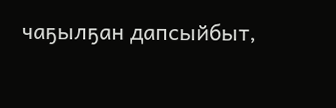чаҕылҕан дапсыйбыт,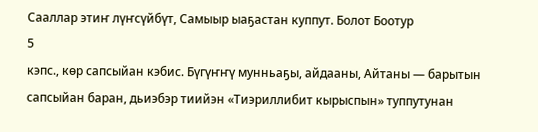Сааллар этиҥ лүҥсүйбүт, Самыыр ыаҕастан куппут. Болот Боотур
5
кэпс., көр сапсыйан кэбис. Бүгүҥҥү мунньаҕы, айдааны, Айтаны — барытын сапсыйан баран, дьиэбэр тиийэн «Тиэриллибит кырыспын» туппутунан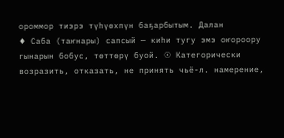ороммор тиэрэ түһүөхпүн баҕарбытым. Далан
♦ Саба (таҥнары) сапсый — киһи тугу эмэ оҥороору гынарын бобус, төттөрү буой. ☉ Категорически возразить, отказать, не принять чьё-л. намерение,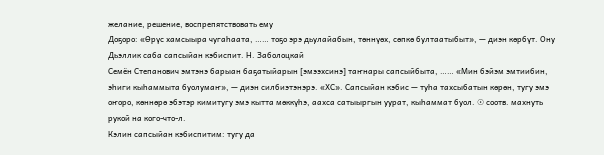желание, решение, воспрепятствовать ему
Доҕоро: «Өрүс хамсыыра чугаһаата, …… тоҕо эрэ дьулайабын, төннүөх, сөпкө бултаатыбыт», — диэн көрбүт. Ону Дьэллик саба сапсыйан кэбиспит. Н. Заболоцкай
Семён Степанович эмтэнэ барыан баҕатыйарын [эмээхсинэ] таҥнары сапсыйбыта, …… «Мин бэйэм эмтиибин, эһиги кыһаммыта буолумаҥ», — диэн силбиэтэнэрэ. «ХС». Сапсыйан кэбис — туһа тахсыбатын көрөн, тугу эмэ оҥоро, көннөрө эбэтэр кимитугу эмэ кытта мөккүһэ, аахса сатыыргын уурат, кыһаммат буол. ☉ соотв. махнуть рукой на кого-что-л.
Кэлин сапсыйан кэбиспитим: тугу да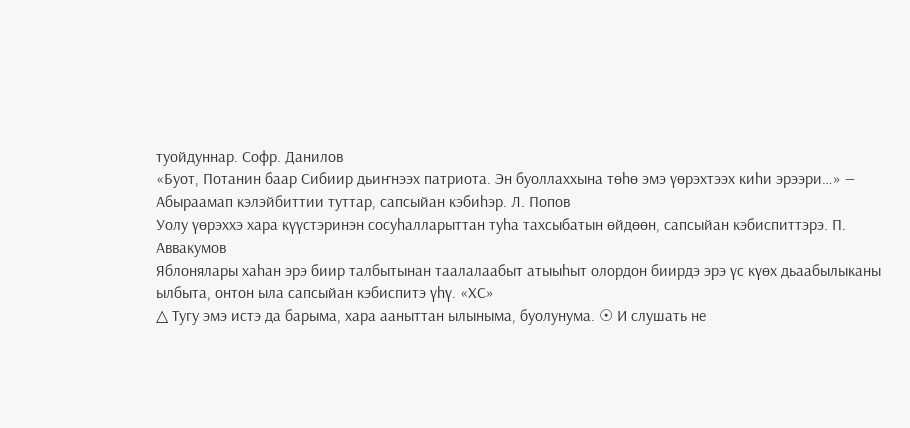туойдуннар. Софр. Данилов
«Буот, Потанин баар Сибиир дьиҥнээх патриота. Эн буоллаххына төһө эмэ үөрэхтээх киһи эрээри…» — Абыраамап кэлэйбиттии туттар, сапсыйан кэбиһэр. Л. Попов
Уолу үөрэххэ хара күүстэринэн сосуһалларыттан туһа тахсыбатын өйдөөн, сапсыйан кэбиспиттэрэ. П. Аввакумов
Яблонялары хаһан эрэ биир талбытынан таалалаабыт атыыһыт олордон биирдэ эрэ үс күөх дьаабылыканы ылбыта, онтон ыла сапсыйан кэбиспитэ үһү. «ХС»
△ Тугу эмэ истэ да барыма, хара ааныттан ылыныма, буолунума. ☉ И слушать не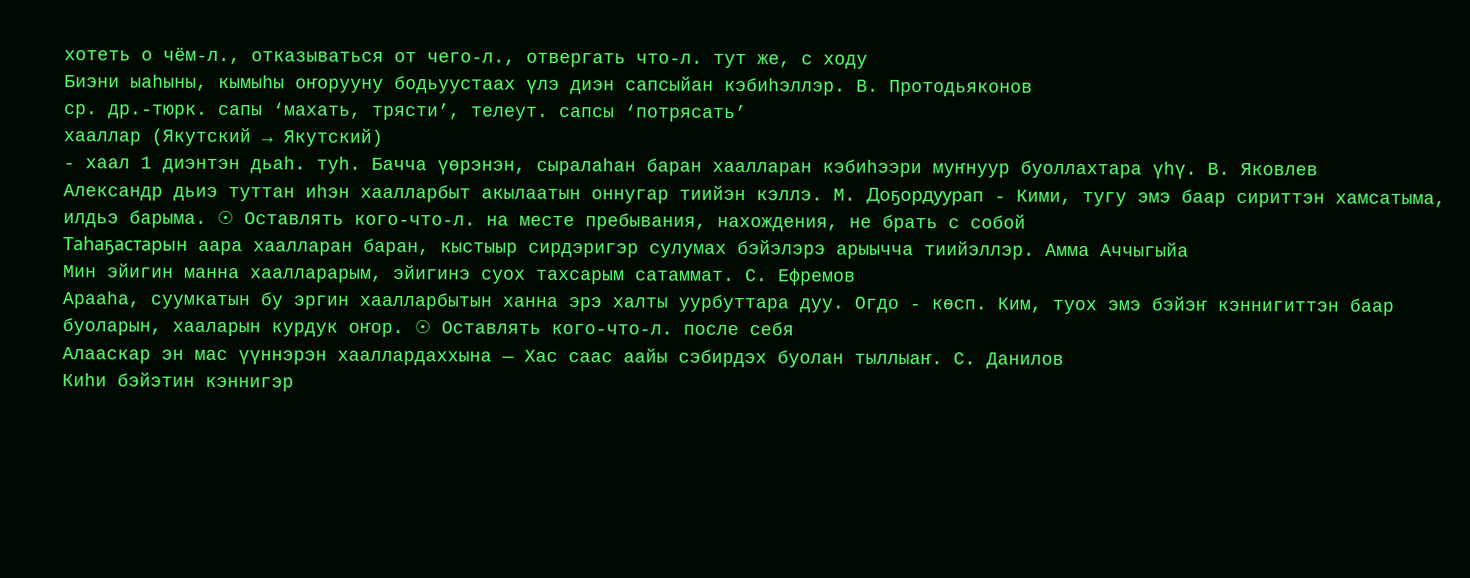хотеть о чём-л., отказываться от чего-л., отвергать что-л. тут же, с ходу
Биэни ыаһыны, кымыһы оҥорууну бодьуустаах үлэ диэн сапсыйан кэбиһэллэр. В. Протодьяконов
ср. др.-тюрк. сапы ‘махать, трясти’, телеут. сапсы ‘потрясать’
хааллар (Якутский → Якутский)
- хаал 1 диэнтэн дьаһ. туһ. Бачча үөрэнэн, сыралаһан баран хаалларан кэбиһээри муҥнуур буоллахтара үһү. В. Яковлев
Александр дьиэ туттан иһэн хаалларбыт акылаатын оннугар тиийэн кэллэ. М. Доҕордуурап - Кими, тугу эмэ баар сириттэн хамсатыма, илдьэ барыма. ☉ Оставлять кого-что-л. на месте пребывания, нахождения, не брать с собой
Таһаҕастарын аара хаалларан баран, кыстыыр сирдэригэр сулумах бэйэлэрэ арыычча тиийэллэр. Амма Аччыгыйа
Мин эйигин манна хаалларарым, эйигинэ суох тахсарым сатаммат. С. Ефремов
Арааһа, суумкатын бу эргин хаалларбытын ханна эрэ халты уурбуттара дуу. Огдо - көсп. Ким, туох эмэ бэйэҥ кэннигиттэн баар буоларын, хааларын курдук оҥор. ☉ Оставлять кого-что-л. после себя
Алааскар эн мас үүннэрэн хааллардаххына — Хас саас аайы сэбирдэх буолан тыллыаҥ. С. Данилов
Киһи бэйэтин кэннигэр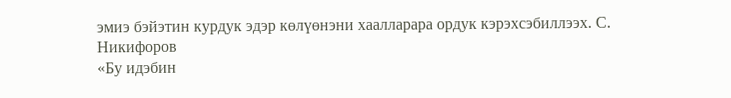эмиэ бэйэтин курдук эдэр көлүөнэни хаалларара ордук кэрэхсэбиллээх. С. Никифоров
«Бу идэбин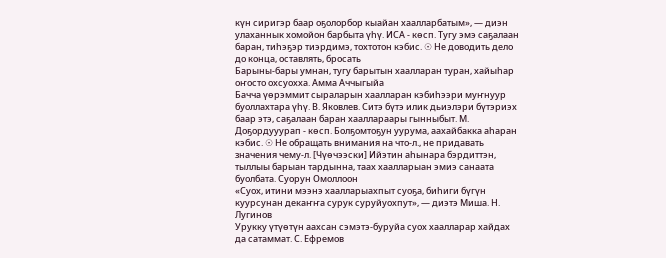күн сиригэр баар оҕолорбор кыайан хаалларбатым», — диэн улаханнык хомойон барбыта үһү. ИСА - көсп. Тугу эмэ саҕалаан баран, тиһэҕэр тиэрдимэ, тохтотон кэбис. ☉ Не доводить дело до конца, оставлять, бросать
Барыны-бары умнан, тугу барытын хаалларан туран, хайыһар оҥосто охсуохха. Амма Аччыгыйа
Бачча үөрэммит сыраларын хаалларан кэбиһээри муҥнуур буоллахтара үһү. В. Яковлев. Ситэ бүтэ илик дьиэлэри бүтэриэх баар этэ, саҕалаан баран хааллараары гынныбыт. М. Доҕордууурап - көсп. Болҕомтоҕун уурума, аахайбакка аһаран кэбис. ☉ Не обращать внимания на что-л., не придавать значения чему-л. [Чүөчээски] Ийэтин аһынара бэрдиттэн, тыллыы барыан тардынна, таах хаалларыан эмиэ санаата буолбата. Суорун Омоллоон
«Суох, итини мээнэ хаалларыахпыт суоҕа, биһиги бүгүн куурсунан декаҥҥа сурук суруйуохпут», — диэтэ Миша. Н. Лугинов
Урукку үтүөтүн аахсан сэмэтэ-буруйа суох хаалларар хайдах да сатаммат. С. Ефремов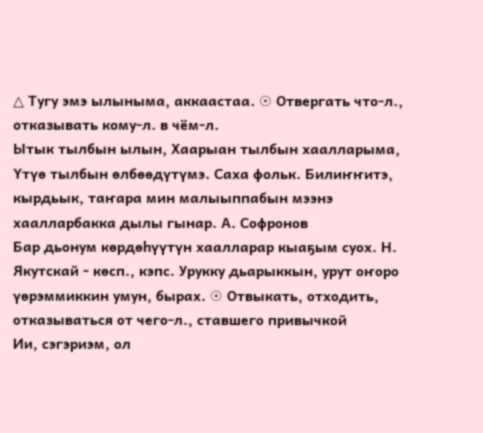△ Тугу эмэ ылыныма, аккаастаа. ☉ Отвергать что-л., отказывать кому-л. в чём-л.
Ытык тылбын ылын, Хаарыан тылбын хаалларыма, Үтүө тылбын өлбөөдүтүмэ. Саха фольк. Билиҥҥитэ, кырдьык, таҥара мин малыыппабын мээнэ хаалларбакка дылы гынар. А. Софронов
Бар дьонум көрдөһүүтүн хаалларар кыаҕым суох. Н. Якутскай - көсп., кэпс. Урукку дьарыккын, урут оҥоро үөрэммиккин умун, бырах. ☉ Отвыкать, отходить, отказываться от чего-л., ставшего привычкой
Ии, сэгэриэм, ол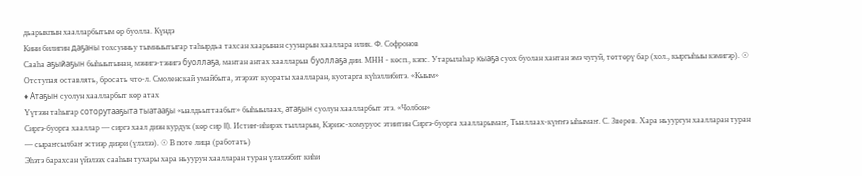дьарыкпын хаалларбытым өр буолла. Күндэ
Кини билигин даҕаны тохсунньу тымныытыгар таһырдьа тахсан хаарынан суунарын хааллара илик. Ф. Софронов
Сааһа аҕыйаҕын быһыытынан, мэнигэ-тэнигэ буоллаҕа, мантан антах хаалларыа буоллаҕа дии. МНН - көсп., кэпс. Утарылаһар кыаҕа суох буолан хантан эмэ чугуй, төттөрү бар (хол., кыргыһыы кэмигэр). ☉ Отступая оставлять, бросать что-л. Смоленскай умайбыта, этэрээт куораты хаалларан, куотарга күһэллибитэ. «Кыым»
♦ Атаҕын суолун хаалларбыт көр атах
Үүтээн таһыгар соторутааҕыта тыатааҕы «ыалдьыттаабыт» быһыылаах, атаҕын суолун хаалларбыт этэ. «Чолбон»
Сиргэ-буорга хааллар — сиргэ хаал диэн курдук (көр сир II). Истиҥ-иһирэх тылларын, Кэриэс-хомуруос этиитин Сиргэ-буорга хаалларымаҥ, Тыаллаах-күҥҥэ ыһымаҥ. С. Зверев. Хара ньуургун хаалларан туран — сыраҥсылбаҥ эстиэр диэри (үлэлээ). ☉ В поте лица (работать)
Эһэтэ барахсан үйэлээх сааһын тухары хара ньуурун хаалларан туран үлэлээбит киһи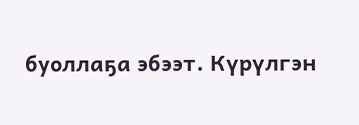буоллаҕа эбээт. Күрүлгэн